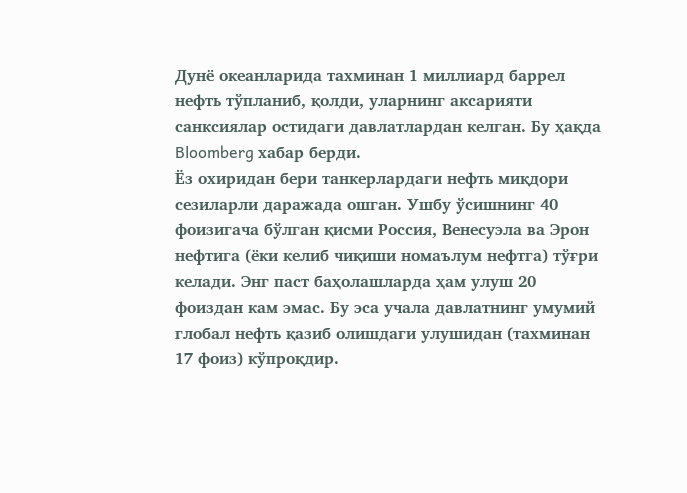Дунё океанларида тахминан 1 миллиард баррел нефть тўпланиб, қолди, уларнинг аксарияти санксиялар остидаги давлатлардан келган. Бу ҳақда Bloomberg хабар берди.
Ёз охиридан бери танкерлардаги нефть миқдори сезиларли даражада ошган. Ушбу ўсишнинг 40 фоизигача бўлган қисми Россия, Венесуэла ва Эрон нефтига (ёки келиб чиқиши номаълум нефтга) тўғри келади. Энг паст баҳолашларда ҳам улуш 20 фоиздан кам эмас. Бу эса учала давлатнинг умумий глобал нефть қазиб олишдаги улушидан (тахминан 17 фоиз) кўпроқдир.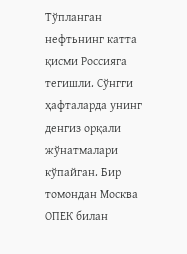Тўпланган нефтьнинг катта қисми Россияга тегишли. Сўнгги ҳафталарда унинг денгиз орқали жўнатмалари кўпайган. Бир томондан Москва ОПЕК билан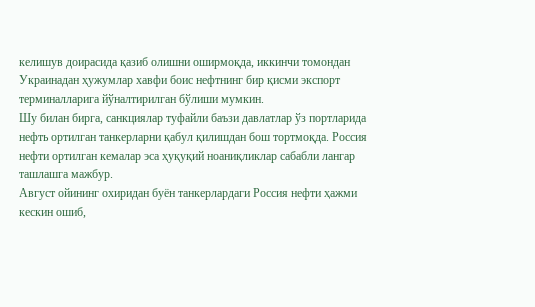келишув доирасида қазиб олишни оширмоқда, иккинчи томондан Украинадан ҳужумлар хавфи боис нефтнинг бир қисми экспорт терминалларига йўналтирилган бўлиши мумкин.
Шу билан бирга, санкциялар туфайли баъзи давлатлар ўз портларида нефть ортилган танкерларни қабул қилишдан бош тортмоқда. Россия нефти ортилган кемалар эса ҳуқуқий ноаниқликлар сабабли лангар ташлашга мажбур.
Август ойининг охиридан буён танкерлардаги Россия нефти ҳажми кескин ошиб,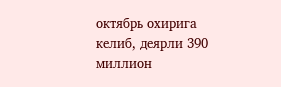октябрь охирига келиб, деярли 390 миллион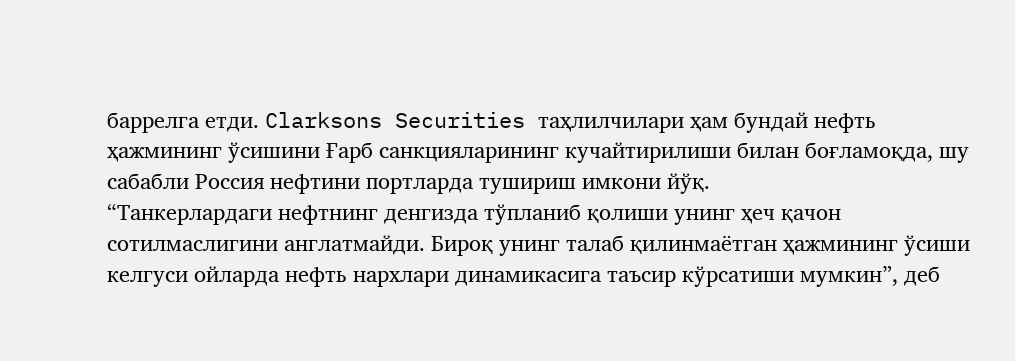баррелга етди. Clarksons Securities таҳлилчилари ҳам бундай нефть ҳажмининг ўсишини Ғарб санкцияларининг кучайтирилиши билан боғламоқда, шу сабабли Россия нефтини портларда тушириш имкони йўқ.
“Танкерлардаги нефтнинг денгизда тўпланиб қолиши унинг ҳеч қачон сотилмаслигини англатмайди. Бироқ унинг талаб қилинмаётган ҳажмининг ўсиши келгуси ойларда нефть нархлари динамикасига таъсир кўрсатиши мумкин”, деб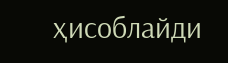ҳисоблайди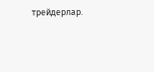трейдерлар.